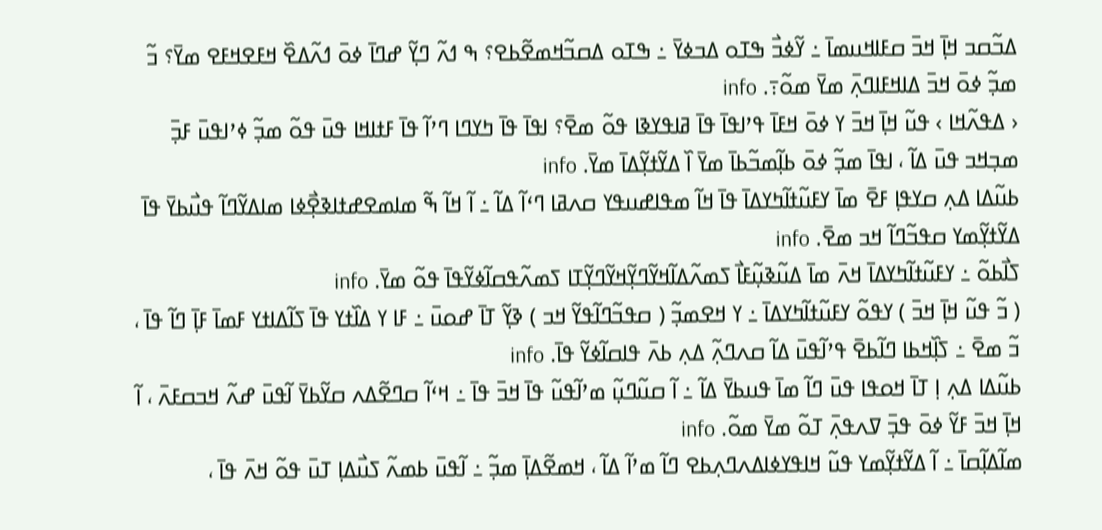ߡߏ߬ߛߏ ߞߊ߲߫ ߞߏ߫ ߛߓߊߞߎߘߊ߫ ߸ ߌ߬ߦߏ߯ ߒߠߋ ߡߏߦߌ߫ ߸ ߒߠߋ ߡߛߏ߬ߞߘߐ߬ߕߐ؟ ߒ ߗߍ߬ ߣߌ߲߬ ߝߣߊ߫ ߦߋ߫ ߗߍ߬ߡߐ߰ ߞߓߐߞߓߐ ߘߌ߫؟ ߏ߬ ߘߏ߲߬ ߦߋ߫ ߞߏ߫ ߡߊߞߓߊߣߍ߲߫ ߘߌ߫ ߘߋ߬߹. info
‹ ߡߟߍ߬ߞߊ › ߟߎ߬ ߞߊ߲߫ ߞߏ߫ ߌ ߦߋ߫ ߞߓߊ߫ ߟߴߊߟߊ߫ ߟߊ߫ ߥߊߟߌߢߊ ߟߋ߬ ߘߐ߫؟ ߊߟߊ߫ ߟߊ߫ ߤߌߣߊ ߣߴߊ߬ ߟߊ߫ ߓߙߊߞߊ ߟߎ߫ ߟߋ߬ ߘߏ߲߬ ߦߴߊߟߎ߫ ߓߏ߲߫ ߘߏ߲ߞߏ ߟߎ߫ ߡߊ߬ ، ߊߟߊ߫ ߘߏ߲߬ ߦߋ߫ ߕߊ߲߬ߘߏ߬ߕߊ߫ ߘߌ߫ ߊ߰ ߡߌ߬ߙߌ߲߬ߡߊ߫ ߘߌ߫. info
ߕߎ߬ߡߊ ߡߍ߲ ߛߌߟߊ߲ ߓߐ߫ ߘߊ߫ ߌߓߎ߬ߙߊ߬ߤߌߡߊ߫ ߟߊ߫ ߞߊ߬ ߘߟߊߝߎߟߌ ߛߍߥߊ ߣߵߊ߬ ߡߊ߬ ߸ ߊ߬ ߞߊ߬ ߒ߬ ߘߊߘߐߝߙߊߢߐ߲߯ߦߊ ߘߊߡߌ߬ߣߊ߬ ߟߎ߯ߕߌ߫ ߟߊ߫ ߡߌ߬ߙߌ߲߬ߘߌ ߛߟߏ߬ߣߊ߬ ߞߏ ߘߐ߫. info
ߖߊ߯ߕߋ߬ ߸ ߌߓߎ߬ߙߊ߬ߤߌߡߊ߫ ߞߍ߫ ߘߊ߫ ߡߎ߬ߢߎ߲߬ߓߊ߯ ߖߘߍ߬ߡߊ߬ߞߌ߬ߣߌ߲߬ߞߌ߬ߣߌ߲߬ߠߊ ߖߘߍ߬ߟߛߊ߬ߦߌ߬ߟߊ߫ ߟߋ߬ ߘߌ߫. info
( ߏ߬ ߟߎ߬ ߞߊ߲߫ ߞߏ߫ ) ߌߟߋ߬ ߌߓߎ߬ߙߊ߬ߤߌߡߊ߫ ߸ ߌ ߞߐߘߏ߲߬ ( ߛߟߏ߬ߣߊ߬ߟߌ߬ ߞߏ ) ߢߌ߲߬ ߠߊ߫ ߝߋߎ߫ ߸ ߓߊ ߌ ߡߊ߰ߙߌ ߟߊ߫ ߖߊ߬ߡߊߙߌ ߓߘߊ߫ ߓߊ߲߫ ߣߊ߬ ߟߊ߫ ، ߏ߬ ߘߐ߫ ߸ ߖߊ߲߰ߞߕߊ ߣߊ߬ߕߐ߫ ߟߴߊ߬ߟߎ߫ ߡߊ߬ ߛߍߣߍ߲߬ ߡߍ߲ ߕߍ߫ ߟߊߛߊ߬ߦߌ߬ ߟߊ߫. info
ߕߎ߬ߡߊ ߡߍ߲ ߊ߲ ߠߊ߫ ߞߋߟߊ ߟߎ߫ ߣߊ߬ ߘߊ߫ ߟߎߕߌ߫ ߡߊ߬ ߸ ߊ߬ ߛߎ߬ߣߎ߲߬ ߘߴߊ߬ߟߎ߬ ߟߊ߫ ߞߏ߫ ߟߊ߫ ߸ ߞߵߊ߬ ߛߣߐ߬ߡߍ ߛߌ߬ߕߌ߫ ߊ߬ߟߎ߫ ߝߍ߬ ߞߏߛߓߍ߫ ، ߊ߬ ߞߊ߲߫ ߞߏ߫ ߓߌ߬ ߦߋ߫ ߟߏ߲߫ ߜߍߟߍ߲߫ ߠߋ߬ ߘߌ߫ ߘߋ߬. info
ߘߊ߬ߡߊ߲߬ߛߊ߫ ߸ ߊ߬ ߡߌ߬ߙߌ߲߬ߘߌ ߟߎ߬ ߞߊߟߌߦߊߡߍߣߍ߲ߕߐ ߣߊ߬ ߘߴߊ߬ ߡߊ߬ ، ߞߘߐ߬ߡߊ߲߫ ߘߏ߲߬ ߸ ߊ߬ߟߎ߫ ߕߘߍ߬ ߖߎ߯ߡߊ߲ ߠߎ߫ ߟߋ߬ ߞߍ߫ ߟߊ߫ ،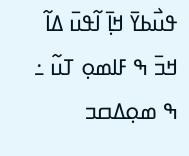ߟߎ߯ߕߌ߫ ߞߊ߲߫ ߊ߬ߟߎ߫ ߡߊ߬ ߞߏ߫ ߒ ߓߊߘߋ߲ ߠߎ߬ ߸ ߒ ߘߋ߲ߡߛߏ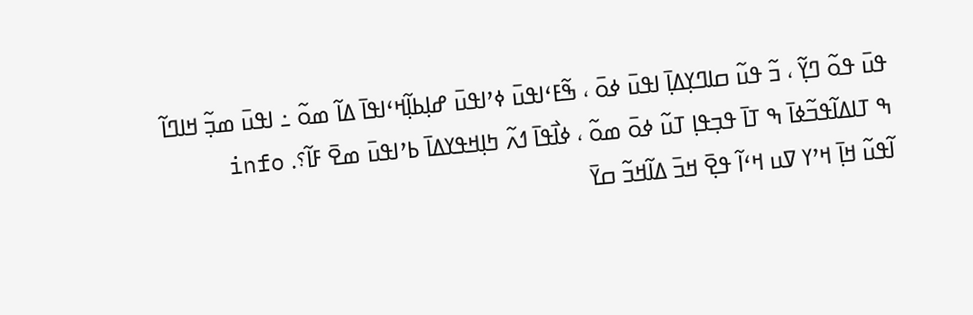ߟߎ߫ ߟߋ߬ ߣߌ߲߬ ، ߏ߬ ߟߎ߬ ߛߊߣߌ߲ߡߊ߲߫ ߊߟߎ߫ ߦߋ߫ ، ߒ߬ߓߵߊߟߎ߫ ߦߴߊߟߎ߫ ߝߊ߲ߕߊ߲߬ߞߵߊߟߊ߫ ߡߊ߬ ߘߋ߬ ߸ ߊߟߎ߫ ߘߏ߲߬ ߞߊߣߊ߬ ߒ ߠߊߡߊ߬ߟߏ߬ߦߊ߫ ߒ ߠߊ߫ ߟߏ߲ߟߊ߲ ߠߎ߬ ߦߋ߫ ߘߋ߬ ، ߦߊ߯ߟߊ߫ ߗߍ߬ ߤߊ߲ߞߟߌߡߊ߫ ߕߴߊߟߎ߫ ߘߐ߫ ߓߊ߬؟. info
ߊ߬ߟߎ߬ ߞߊ߲߫ ߞߴߌ ߜߎ ߞߵߊ߬ ߟߐ߲߫ ߞߏ߫ ߡߊ߬ߞߏ߬ ߛߌ߫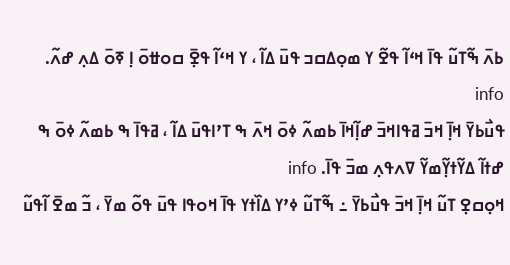ߕߍ߫ ߒ߬ߠߎ߬ ߟߊ߫ ߞߵߊ߬ ߟߐ߬ ߌ ߘߋ߲ߡߛߏ ߟߎ߫ ߡߊ߬ ، ߌ ߞߵߊ߬ ߟߐ߲߫ ߛߋߚߋ߫ ߊ߲ ߧߋ߫ ߡߍ߲ ߝߍ߬. info
ߟߎ߯ߕߌ߫ ߞߊ߲߫ ߞߏ߫ ߥߟߊߞߏ߫ ߝߊ߲߬ߞߊ߫ ߕߘߍ߬ ߦߋ߫ ߞߍ߫ ߒ ߠߴߊߟߎ߫ ߡߊ߬ ، ߥߟߊ߫ ߒ ߕߘߍ߬ ߦߋ߫ ߒ ߝߙߊ߬ ߡߌ߬ߙߌ߲߬ߘߌ߬ ߜߍߟߍ߲ ߘߏ߫ ߟߊ߫. info
ߞߋ߲ߛߐ߲ ߠߎ߬ ߞߊ߲߫ ߞߏ߫ ߟߎ߯ߕߌ߫ ߸ ߒ߬ߠߎ߬ ߦߴߌ ߡߊ߰ߙߌ ߟߊ߫ ߞߋߟߊ ߟߎ߫ ߟߋ߬ ߘߌ߫ ، ߏ߬ ߘߐ߫ ߊ߬ߟߎ߬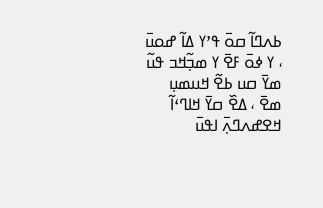ߕߍߣߊ߬ ߛߋ߫ ߟߴߌ ߡߊ߬ ߝߋߎ߫ ، ߌ ߦߋ߫ ߓߐ߫ ߌ ߘߏ߲߬ߞߏ ߟߎ߬ ߘߌ߫ ߛߎ ߕߐ߬ ߞߎߘߎ߲ ߘߐ߫ ، ߡߐ߰ ߛߌ߫ ߞߊߣߵߊ߬ ߞߐߝߍߣߍ߲߫ ߊߟߎ߫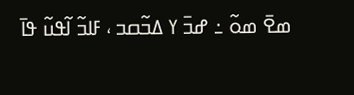ߘߐ߫ ߘߋ߬ ߸ ߝߏ߫ ߌ ߡߏ߬ߛߏ ، ߓߊߏ߬ ߊ߬ߟߎ߬ ߟߊ߫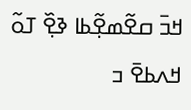ߞߏ߫ ߛߐ߬ߘߐ߲߬ߕߊ ߢߐ߲߰ ߠߋ߬ ߞߍߕߐ߫ ߏ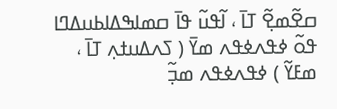ߛߐ߬ߘߐ߲߬ ߠߊ߫ ، ߊ߬ߟߎ߬ ߟߊ߫ ߛߘߊߒߡߊߕߎߡߣߊ ߟߋ߬ ߦߟߍߦߟߍ ߘߌ߫ ( ߖߍߡߎߙߍ߲ ߠߊ߫ ، ߘߓߌ߬ ) ߦߟߍߦߟߍ ߘߏ߲߬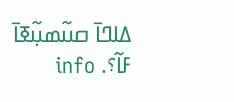ߡߊߣߊ߫ ߛߎ߬ߘߎ߲߬ߧߊ߫ ߓߊ߬؟. info